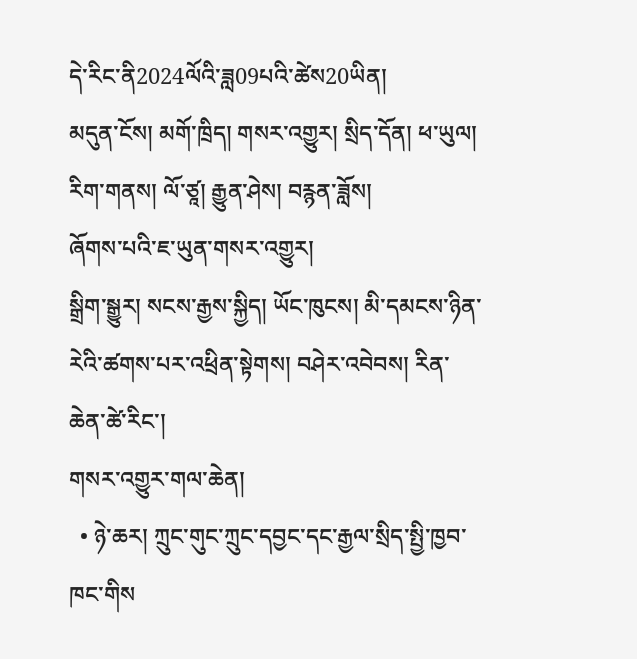དེ་རིང་ནི2024ལོའི་ཟླ09པའི་ཚེས20ཡིན།
མདུན་ངོས། མགོ་ཁྲིད། གསར་འགྱུར། སྲིད་དོན། ཕ་ཡུལ། རིག་གནས། ལོ་ཙཱ། རྒྱུན་ཤེས། བརྙན་ཟློས།
ཞོགས་པའི་ཇ་ཡུན་གསར་འགྱུར།
སྒྲིག་སྒྱུར། སངས་རྒྱས་སྐྱིད། ཡོང་ཁུངས། མི་དམངས་ཉིན་རེའི་ཚགས་པར་འཕྲིན་སྟེགས། བཤེར་འབེབས། རིན་ཆེན་ཚེ་རིང་།
གསར་འགྱུར་གལ་ཆེན།
  • ཉེ་ཆར། ཀྲུང་གུང་ཀྲུང་དབྱང་དང་རྒྱལ་སྲིད་སྤྱི་ཁྱབ་ཁང་གིས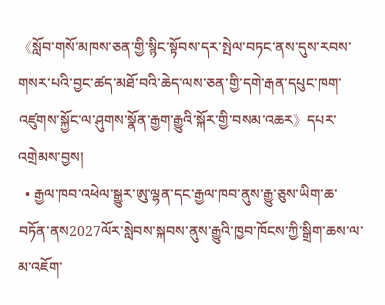《སློབ་གསོ་མཁས་ཅན་གྱི་སྙིང་སྟོབས་དར་སྤེལ་བཏང་ནས་དུས་རབས་གསར་པའི་བྱང་ཚད་མཐོ་བའི་ཆེད་ལས་ཅན་གྱི་དགེ་རྒན་དཔུང་ཁག་འཛུགས་སྐྱོང་ལ་ཤུགས་སྣོན་རྒྱག་རྒྱུའི་སྐོར་གྱི་བསམ་འཆར》དཔར་འགྲེམས་བྱས།
  • རྒྱལ་ཁབ་འཕེལ་སྒྱུར་ཨུ་ལྷན་དང་རྒྱལ་ཁབ་ནུས་རྒྱུ་ཅུས་ཡིག་ཆ་བཏོན་ནས2027ལོར་སླེབས་སྐབས་ནུས་རྒྱུའི་ཁྱབ་ཁོངས་ཀྱི་སྒྲིག་ཆས་ལ་མ་འཇོག་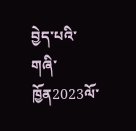བྱེད་པའི་གཞི་ཁྱོན2023ལོ་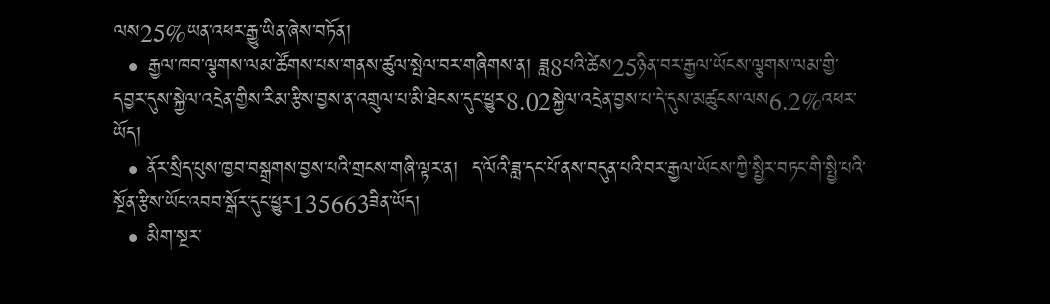ལས25%ཡན་འཕར་རྒྱུ་ཡིན་ཞེས་བཏོན།
  • རྒྱལ་ཁབ་ལྕགས་ལམ་ཚོགས་པས་གནས་ཚུལ་སྤེལ་བར་གཞིགས་ན། ཟླ8པའི་ཚེས25ཉིན་བར་རྒྱལ་ཡོངས་ལྕགས་ལམ་གྱི་དབྱར་དུས་སྐྱེལ་འདྲེན་གྱིས་རིམ་རྩིས་བྱས་ན་འགྲུལ་པ་མི་ཐེངས་དུང་ཕྱུར8.02སྐྱེལ་འདྲེན་བྱས་པ་དེ་དུས་མཚུངས་ལས6.2%འཕར་ཡོད།
  • ནོར་སྲིད་པུས་ཁྱབ་བསྒྲགས་བྱས་པའི་གྲངས་གཞི་ལྟར་ན།  ད་ལོའི་ཟླ་དང་པོ་ནས་བདུན་པའི་བར་རྒྱལ་ཡོངས་ཀྱི་སྤྱིར་བཏང་གི་སྤྱི་པའི་སྔོན་རྩིས་ཡོང་འབབ་སྒོར་དུང་ཕྱུར135663ཟིན་ཡོད།
  • མིག་སྔར་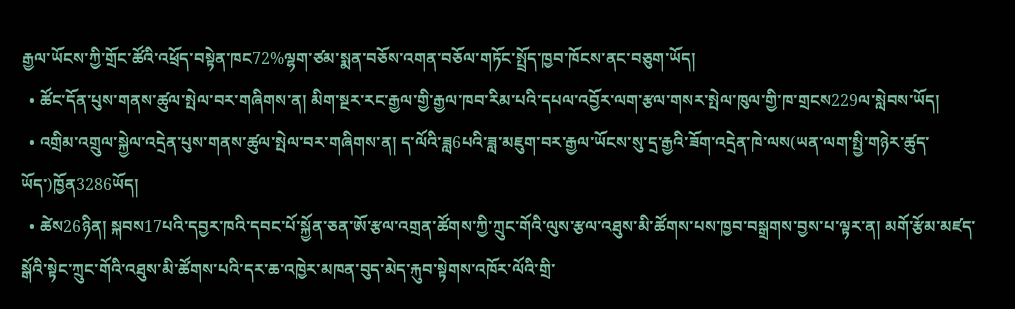རྒྱལ་ཡོངས་ཀྱི་གྲོང་ཚོའི་འཕྲོད་བསྟེན་ཁང72%ལྷག་ཙམ་སྨན་བཅོས་འགན་བཅོལ་གཏོང་སྤྲོད་ཁྱབ་ཁོངས་ནང་བཅུག་ཡོད།
  • ཚོང་དོན་པུས་གནས་ཚུལ་སྤེལ་བར་གཞིགས་ན། མིག་སྔར་རང་རྒྱལ་གྱི་རྒྱལ་ཁབ་རིམ་པའི་དཔལ་འབྱོར་ལག་རྩལ་གསར་སྤེལ་ཁུལ་གྱི་ཁ་གྲངས229ལ་སླེབས་ཡོད།
  • འགྲིམ་འགྲུལ་སྐྱེལ་འདྲེན་པུས་གནས་ཚུལ་སྤེལ་བར་གཞིགས་ན། ད་ལོའི་ཟླ6པའི་ཟླ་མཇུག་བར་རྒྱལ་ཡོངས་སུ་དྲ་རྒྱའི་ཟོག་འདྲེན་ཁེ་ལས(ཡན་ལག་སྤྱི་གཉེར་ཚུད་ཡོད་)ཁྱོན3286ཡོད།
  • ཚེས26ཉིན། སྐབས17པའི་དབྱར་ཁའི་དབང་པོ་སྐྱོན་ཅན་ཨོ་རྩལ་འགྲན་ཚོགས་ཀྱི་ཀྲུང་གོའི་ལུས་རྩལ་འཐུས་མི་ཚོགས་པས་ཁྱབ་བསྒྲགས་བྱས་པ་ལྟར་ན། མགོ་རྩོམ་མཛད་སྒོའི་སྟེང་ཀྲུང་གོའི་འཐུས་མི་ཚོགས་པའི་དར་ཆ་འཁྱེར་མཁན་བུད་མེད་རྐུབ་སྟེགས་འཁོར་ལོའི་གྲི་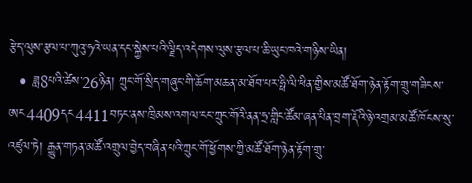རྩེད་ལུས་རྩལ་པ་ཀུའུ་ཧའེ་ཡན་དང་སྐྱེས་པའི་ལྗིད་འདེགས་ལུས་རྩལ་པ་ཆི་ཡུང་ཁའེ་གཉིས་ཡིན།
  • ཟླ8པའི་ཚེས་26ཉིན། ཀྲུང་གོ་སྲིད་གཞུང་གི་ཆོག་མཆན་མ་ཐོབ་པར་ཧྥི་ལི་ཕིན་གྱིས་མཚོ་ཐོག་ཉེན་རྟོག་གྲུ་གཟིངས་ཨང4409དང4411བཏང་ནས་ཁྲིམས་འགལ་ངང་ཀྲུང་གོའི་ནན་ཧྲ་གླིང་ཚོམ་ཞན་པིན་བྲག་རྡོའི་ཉེ་འགྲམ་མཚོ་ཁོངས་སུ་འཛུལ་ཏེ། རྒྱུན་གཏན་མཚོ་འགྲུལ་བྱེད་བཞིན་པའི་ཀྲུང་གོ་ཕྱོགས་ཀྱི་མཚོ་ཐོག་ཉེན་རྟོག་གྲུ་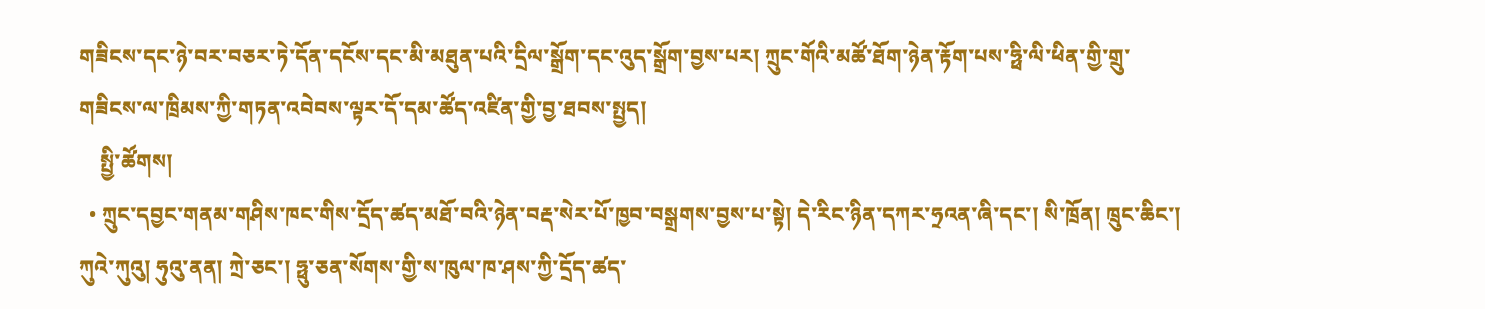གཟིངས་དང་ཉེ་བར་བཅར་ཏེ་དོན་དངོས་དང་མི་མཐུན་པའི་དྲིལ་སྒྲོག་དང་འུད་སྒྲོག་བྱས་པར། ཀྲུང་གོའི་མཚོ་ཐོག་ཉེན་རྟོག་པས་ཧྥི་ལི་ཕིན་གྱི་གྲུ་གཟིངས་ལ་ཁྲིམས་ཀྱི་གཏན་འབེབས་ལྟར་དོ་དམ་ཚོད་འཛིན་གྱི་བྱ་ཐབས་སྤྱད།
    སྤྱི་ཚོགས།
  • ཀྲུང་དབྱང་གནམ་གཤིས་ཁང་གིས་དྲོད་ཚད་མཐོ་བའི་ཉེན་བརྡ་སེར་པོ་ཁྱབ་བསྒྲགས་བྱས་པ་སྟེ། དེ་རིང་ཉིན་དཀར་ཧྲའན་ཞི་དང་། སི་ཁྲོན། ཁྲུང་ཆིང་། ཀུའེ་ཀུའུ། ཧུའུ་ནན། ཀྲེ་ཅང་། ཧྥུ་ཅན་སོགས་གྱི་ས་ཁུལ་ཁ་ཤས་ཀྱི་དྲོད་ཚད་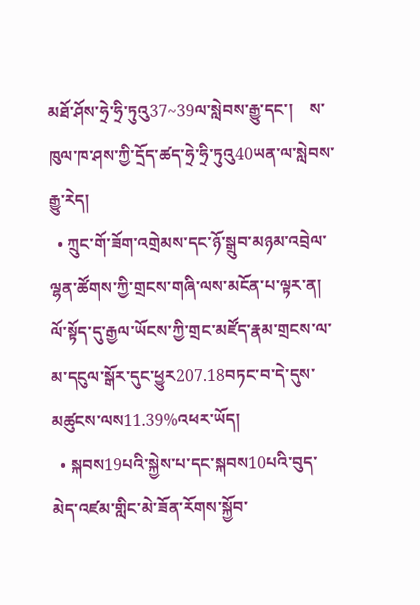མཐོ་ཤོས་ཧྲེ་ཧྲི་ཏུའུ37~39ལ་སླེབས་རྒྱུ་དང་།    ས་ཁུལ་ཁ་ཤས་ཀྱི་དྲོད་ཚད་ཧྲེ་ཧྲི་ཏུའུ40ཡན་ལ་སླེབས་རྒྱུ་རེད།
  • ཀྲུང་གོ་ཟོག་འགྲེམས་དང་ཉོ་སྒྲུབ་མཉམ་འབྲེལ་ལྷན་ཚོགས་ཀྱི་གྲངས་གཞི་ལས་མངོན་པ་ལྟར་ན། ལོ་སྟོད་དུ་རྒྱལ་ཡོངས་ཀྱི་གྲང་མཛོད་རྣམ་གྲངས་ལ་མ་དངུལ་སྒོར་དུང་ཕྱུར207.18བཏང་བ་དེ་དུས་མཚུངས་ལས11.39%འཕར་ཡོད།
  • སྐབས19པའི་སྐྱེས་པ་དང་སྐབས10པའི་བུད་མེད་འཛམ་གླིང་མེ་ཟོན་རོགས་སྐྱོབ་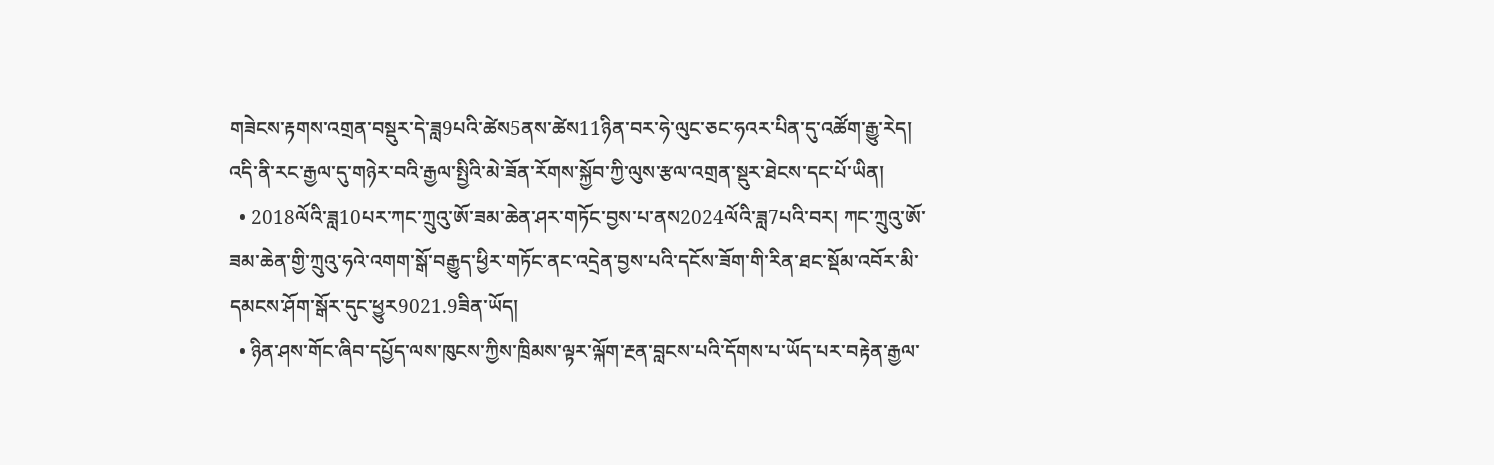གཟེངས་རྟགས་འགྲན་བསྡུར་དེ་ཟླ9པའི་ཚེས5ནས་ཚེས11ཉིན་བར་ཧེ་ལུང་ཅང་ཧའར་པིན་དུ་འཚོག་རྒྱུ་རེད། འདི་ནི་རང་རྒྱལ་དུ་གཉེར་བའི་རྒྱལ་སྤྱིའི་མེ་ཟོན་རོགས་སྐྱོབ་ཀྱི་ལུས་རྩལ་འགྲན་སྡུར་ཐེངས་དང་པོ་ཡིན།
  • 2018ལོའི་ཟླ10པར་ཀང་ཀྲུའུ་ཨོ་ཟམ་ཆེན་ཤར་གཏོང་བྱས་པ་ནས2024ལོའི་ཟླ7པའི་བར། ཀང་ཀྲུའུ་ཨོ་ཟམ་ཆེན་གྱི་ཀྲུའུ་ཧའེ་འགག་སྒོ་བརྒྱུད་ཕྱིར་གཏོང་ནང་འདྲེན་བྱས་པའི་དངོས་ཟོག་གི་རིན་ཐང་སྡོམ་འབོར་མི་དམངས་ཤོག་སྒོར་དུང་ཕྱུར9021.9ཟིན་ཡོད།
  • ཉིན་ཤས་གོང་ཞིབ་དཔྱོད་ལས་ཁུངས་ཀྱིས་ཁྲིམས་ལྟར་ལྐོག་རྔན་བླངས་པའི་དོགས་པ་ཡོད་པར་བརྟེན་རྒྱལ་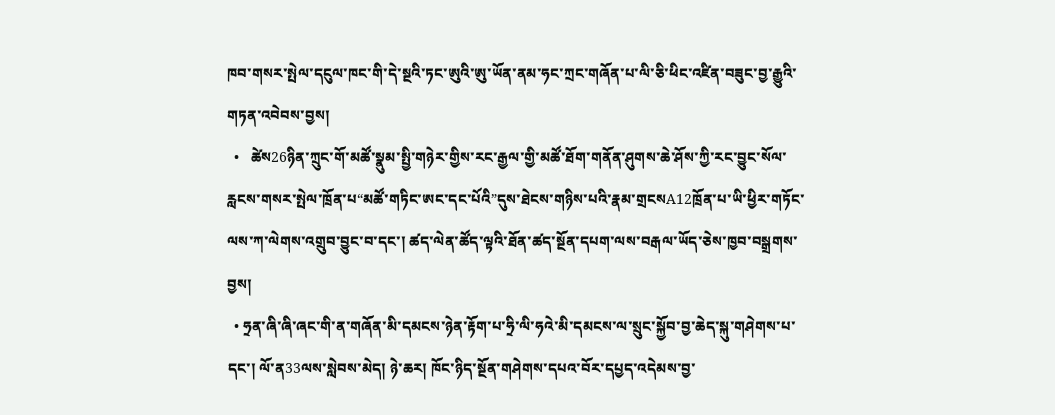ཁབ་གསར་སྤེལ་དངུལ་ཁང་གི་དེ་སྔའི་ཏང་ཨུའི་ཨུ་ཡོན་ནམ་ཧང་ཀྲང་གཞོན་པ་ལི་ཅི་ཕིང་འཛིན་བཟུང་བྱ་རྒྱུའི་གཏན་འབེབས་བྱས།
  •   ཚེས26ཉིན་ཀྲུང་གོ་མཚོ་སྣུམ་སྤྱི་གཉེར་གྱིས་རང་རྒྱལ་གྱི་མཚོ་ཐོག་གནོན་ཤུགས་ཆེ་ཤོས་ཀྱི་རང་བྱུང་སོལ་རླངས་གསར་སྤེལ་ཁྲོན་པ“མཚོ་གཏིང་ཨང་དང་པོའི”དུས་ཐེངས་གཉིས་པའི་རྣམ་གྲངསA12ཁྲོན་པ་ཡི་ཕྱིར་གཏོང་ལས་ཀ་ལེགས་འགྲུབ་བྱུང་བ་དང་། ཚད་ལེན་ཚོད་ལྟའི་ཐོན་ཚད་སྔོན་དཔག་ལས་བརྒལ་ཡོད་ཅེས་ཁྱབ་བསྒྲགས་བྱས།
  • ཧྲན་ཞི་ཞི་ཞང་གི་ན་གཞོན་མི་དམངས་ཉེན་རྟོག་པ་ཧྲི་ལི་ཧའེ་མི་དམངས་ལ་སྲུང་སྐྱོབ་བྱ་ཆེད་སྐུ་གཤེགས་པ་དང་། ལོ་ན33ལས་སླེབས་མེད། ཉེ་ཆར། ཁོང་ཉིད་སྔོན་གཤེགས་དཔའ་བོར་དཔྱད་འདེམས་བྱ་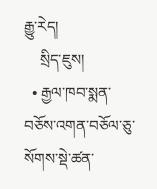རྒྱུ་རེད།
    སྲིད་ཇུས།
  • རྒྱལ་ཁབ་སྨན་བཅོས་འགན་བཅོལ་ཅུ་སོགས་སྡེ་ཚན་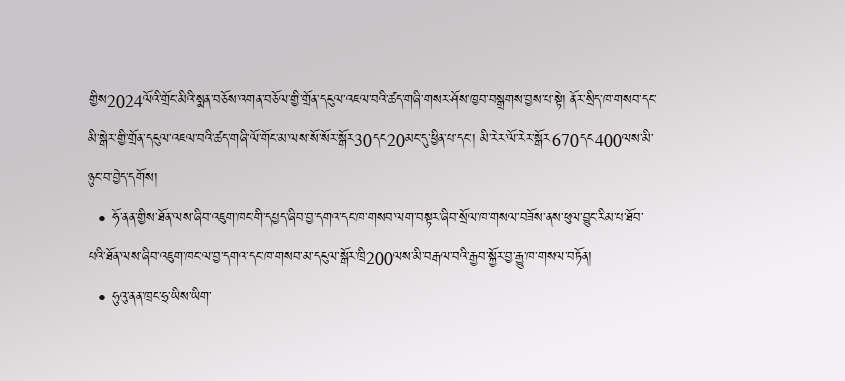གྱིས2024ལོའི་གྲོང་མིའི་སྨན་བཅོས་འགན་བཅོལ་གྱི་གྲོན་དངུལ་འཇལ་བའི་ཚད་གཞི་གསར་ཤོས་ཁྱབ་བསྒྲགས་བྱས་པ་སྟེ། ནོར་སྲིད་ཁ་གསབ་དང་མི་སྒེར་གྱི་གྲོན་དངུལ་འཇལ་བའི་ཚད་གཞི་ལོ་གོང་མ་ལས་སོ་སོར་སྒོར30དང20མང་དུ་ཕྱིན་པ་དང་། མི་རེར་ལོ་རེར་སྒོར670དང400ལས་མི་ཉུང་བ་བྱེད་དགོས།
  • ཧོ་ནན་གྱིས་ཐོན་ལས་ཞིབ་འཇུག་ཁང་གི་དཔྱད་ཞིབ་བྱ་དགའ་དང་ཁ་གསབ་ལག་བསྟར་ཞིབ་སྲོལ་ཁ་གསལ་བཟོས་ནས་ཕུལ་བྱུང་རིམ་པ་ཐོབ་པའི་ཐོན་ལས་ཞིབ་འཇུག་ཁང་ལ་བྱ་དགའ་དང་ཁ་གསབ་མ་དངུལ་སྒོར་ཁྲི200ལས་མི་བརྒལ་བའི་རྒྱབ་སྐྱོར་བྱ་རྒྱུ་ཁ་གསལ་བཏོན།
  • ཧུའུ་ནན་ཁྲང་ཧྲ་ཡིས་ཡིག་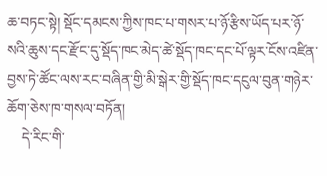ཆ་བཏང་སྟེ། སྡོང་དམངས་ཀྱིས་ཁང་པ་གསར་པ་ཉོ་རྩིས་ཡོད་པར་ཉོ་སའི་ཆུས་དང་རྫོང་དུ་སྡོད་ཁང་མེད་ཚེ་སྡོད་ཁང་དང་པོ་ལྟར་ངོས་འཛིན་བྱས་ཏེ་ཚོང་ལས་རང་བཞིན་གྱི་མི་སྒེར་གྱི་སྡོད་ཁང་དངུལ་བུན་གཉེར་ཆོག་ཅེས་ཁ་གསལ་བཏོན།
    དེ་རིང་གི་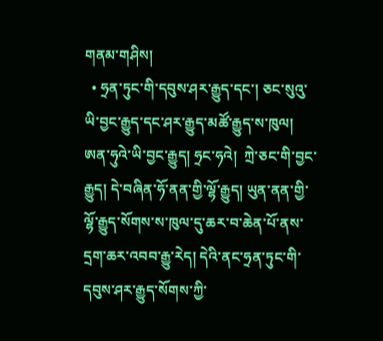གནམ་གཤིས།
  • ཧྲན་ཏུང་གི་དབུས་ཤར་རྒྱུད་དང་། ཅང་སུའུ་ཡི་བྱང་རྒྱུད་དང་ཤར་རྒྱུད་མཚོ་རྒྱུད་ས་ཁུལ། ཨན་ཧུའེ་ཡི་བྱང་རྒྱུད། ཧྲང་ཧའེ།  ཀྲེ་ཅང་གི་བྱང་རྒྱུད། དེ་བཞིན་ཧོ་ནན་གྱི་ལྷོ་རྒྱུད། ཡུན་ནན་གྱི་ལྷོ་རྒྱུད་སོགས་ས་ཁུལ་དུ་ཆར་བ་ཆེན་པོ་ནས་དྲག་ཆར་འབབ་རྒྱུ་རེད། དེའི་ནང་ཧྲན་ཏུང་གི་དབུས་ཤར་རྒྱུད་སོགས་ཀྱི་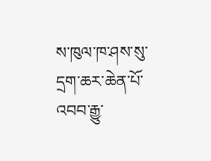ས་ཁུལ་ཁ་ཤས་སུ་དྲག་ཆར་ཆེན་པོ་འབབ་རྒྱུ་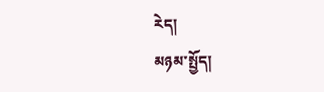རེད།
མཉམ་སྤྱོད།